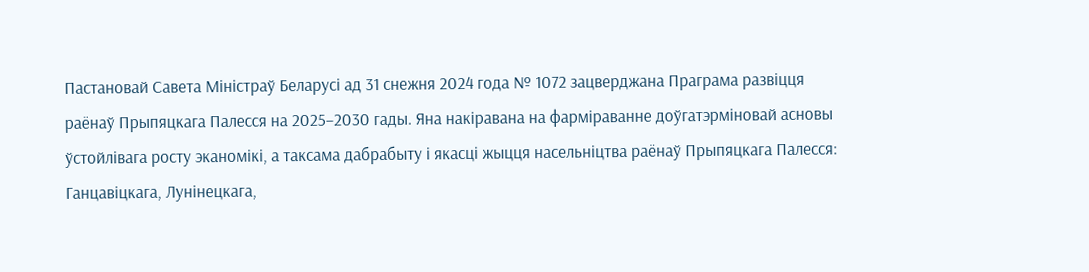Пастановай Савета Міністраў Беларусі ад 31 снежня 2024 года № 1072 зацверджана Праграма развіцця раёнаў Прыпяцкага Палесся на 2025–2030 гады. Яна накіравана на фарміраванне доўгатэрміновай асновы ўстойлівага росту эканомікі, а таксама дабрабыту і якасці жыцця насельніцтва раёнаў Прыпяцкага Палесся: Ганцавіцкага, Лунінецкага,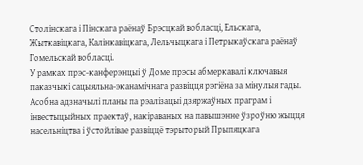Столінскага і Пінскага раёнаў Брэсцкай вобласці, Ельскага, Жыткавіцкага, Калінкавіцкага, Лельчыцкага і Петрыкаўскага раёнаў Гомельскай вобласці.
У рамках прэс-канферэнцыі ў Доме прэсы абмеркавалі ключавыя паказчыкі сацыяльна-эканамічнага развіцця рэгіёна за мінулыя гады. Асобна адзначылі планы па рэалізацыі дзяржаўных праграм і інвестыцыйных праектаў, накіраваных на павышэнне ўзроўню жыцця насельніцтва і ўстойлівае развіццё тэрыторый Прыпяцкага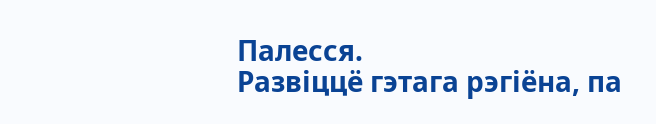Палесся.
Развіццё гэтага рэгіёна, па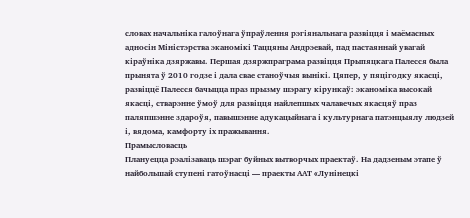словах начальніка галоўнага ўпраўлення рэгіянальнага развіцця і маёмасных адносін Міністэрства эканомікі Таццяны Андрэевай, пад пастаяннай увагай кіраўніка дзяржавы. Першая дзяржпраграма развіцця Прыпяцкага Палесся была прынята ў 2010 годзе і дала свае станоўчыя вынікі. Цяпер, у пяцігодку якасці, развіццё Палесся бачыцца праз прызму шэрагу кірункаў: эканоміка высокай якасці, стварэнне ўмоў для развіцця найлепшых чалавечых якасцяў праз паляпшэнне здароўя, павышэнне адукацыйнага і культурнага патэнцыялу людзей і, вядома, камфорту іх пражывання.
Прамысловасць
Плануецца рэалізаваць шэраг буйных вытворчых праектаў. На дадзеным этапе ў найбольшай ступені гатоўнасці — праекты ААТ «Лунінецкі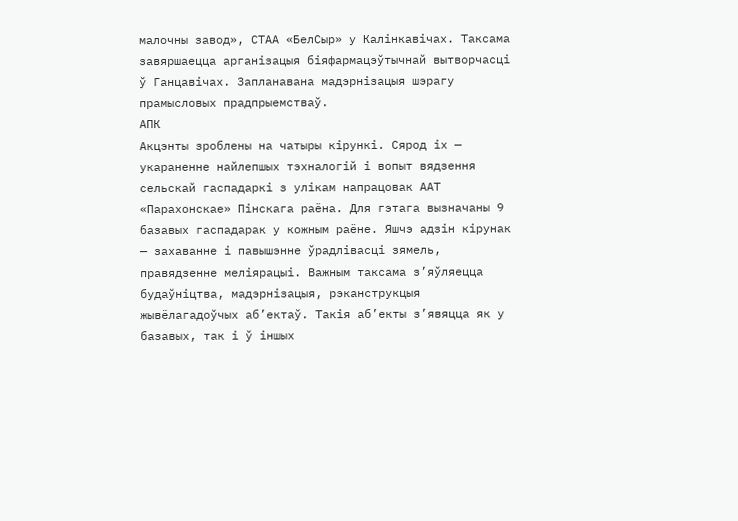малочны завод», СТАА «БелСыр» у Калінкавічах. Таксама завяршаецца арганізацыя біяфармацэўтычнай вытворчасці ў Ганцавічах. Запланавана мадэрнізацыя шэрагу прамысловых прадпрыемстваў.
АПК
Акцэнты зроблены на чатыры кірункі. Сярод іх — укараненне найлепшых тэхналогій і вопыт вядзення сельскай гаспадаркі з улікам напрацовак ААТ «Парахонскае» Пінскага раёна. Для гэтага вызначаны 9 базавых гаспадарак у кожным раёне. Яшчэ адзін кірунак — захаванне і павышэнне ўрадлівасці зямель, правядзенне меліярацыі. Важным таксама з’яўляецца будаўніцтва, мадэрнізацыя, рэканструкцыя жывёлагадоўчых аб’ектаў. Такія аб’екты з’явяцца як у базавых, так і ў іншых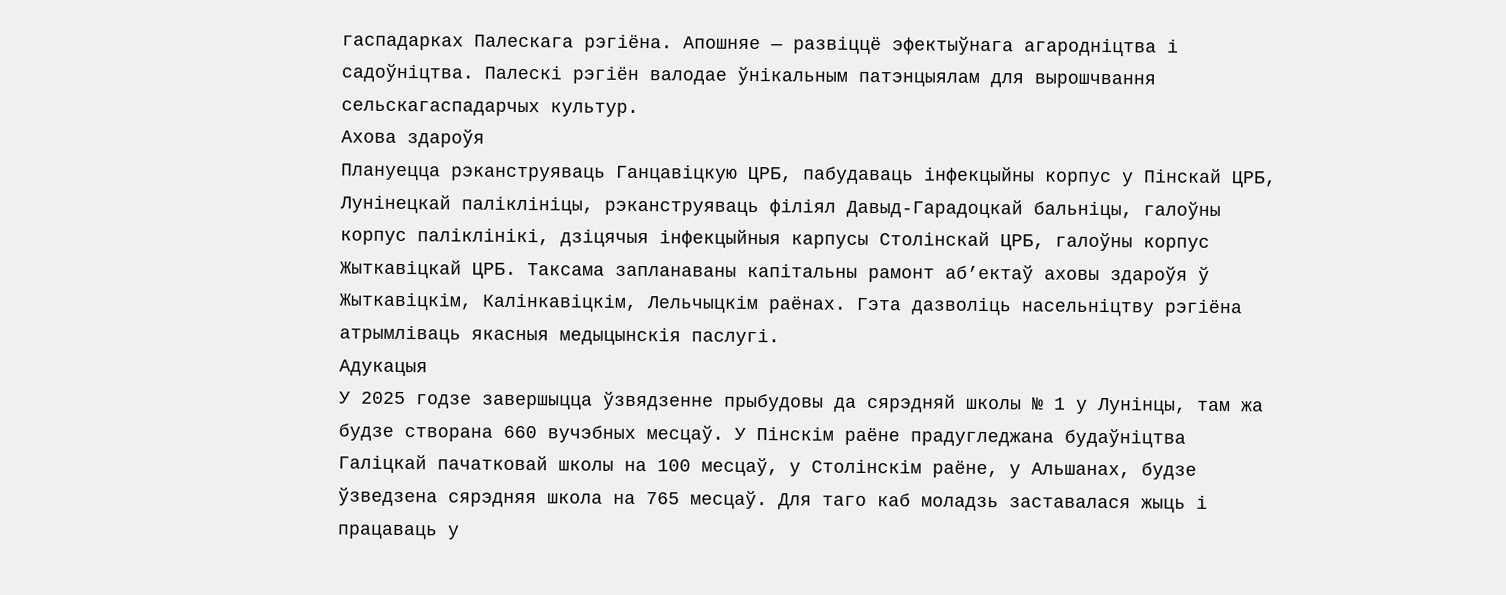гаспадарках Палескага рэгіёна. Апошняе — развіццё эфектыўнага агародніцтва і садоўніцтва. Палескі рэгіён валодае ўнікальным патэнцыялам для вырошчвання сельскагаспадарчых культур.
Ахова здароўя
Плануецца рэканструяваць Ганцавіцкую ЦРБ, пабудаваць інфекцыйны корпус у Пінскай ЦРБ, Лунінецкай паліклініцы, рэканструяваць філіял Давыд-Гарадоцкай бальніцы, галоўны корпус паліклінікі, дзіцячыя інфекцыйныя карпусы Столінскай ЦРБ, галоўны корпус Жыткавіцкай ЦРБ. Таксама запланаваны капітальны рамонт аб’ектаў аховы здароўя ў Жыткавіцкім, Калінкавіцкім, Лельчыцкім раёнах. Гэта дазволіць насельніцтву рэгіёна атрымліваць якасныя медыцынскія паслугі.
Адукацыя
У 2025 годзе завершыцца ўзвядзенне прыбудовы да сярэдняй школы № 1 у Лунінцы, там жа будзе створана 660 вучэбных месцаў. У Пінскім раёне прадугледжана будаўніцтва Галіцкай пачатковай школы на 100 месцаў, у Столінскім раёне, у Альшанах, будзе ўзведзена сярэдняя школа на 765 месцаў. Для таго каб моладзь заставалася жыць і працаваць у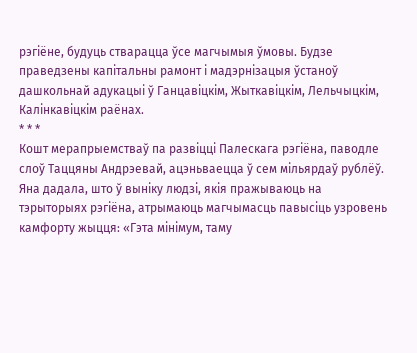рэгіёне, будуць стварацца ўсе магчымыя ўмовы. Будзе праведзены капітальны рамонт і мадэрнізацыя ўстаноў дашкольнай адукацыі ў Ганцавіцкім, Жыткавіцкім, Лельчыцкім, Калінкавіцкім раёнах.
* * *
Кошт мерапрыемстваў па развіцці Палескага рэгіёна, паводле слоў Таццяны Андрэевай, ацэньваецца ў сем мільярдаў рублёў. Яна дадала, што ў выніку людзі, якія пражываюць на тэрыторыях рэгіёна, атрымаюць магчымасць павысіць узровень камфорту жыцця: «Гэта мінімум, таму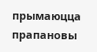прымаюцца прапановы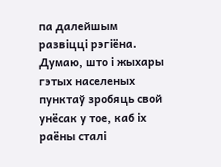па далейшым развіцці рэгіёна. Думаю, што і жыхары гэтых населеных пунктаў зробяць свой унёсак у тое, каб іх раёны сталі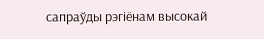сапраўды рэгіёнам высокай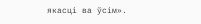якасці ва ўсім».